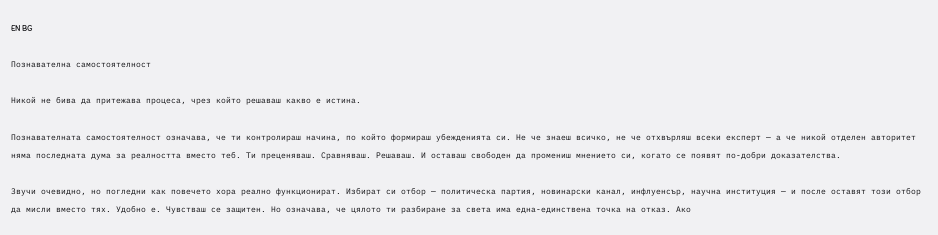EN BG

Познавателна самостоятелност

Никой не бива да притежава процеса, чрез който решаваш какво е истина.

Познавателната самостоятелност означава, че ти контролираш начина, по който формираш убежденията си. Не че знаеш всичко, не че отхвърляш всеки експерт — а че никой отделен авторитет няма последната дума за реалността вместо теб. Ти преценяваш. Сравняваш. Решаваш. И оставаш свободен да промениш мнението си, когато се появят по-добри доказателства.

Звучи очевидно, но погледни как повечето хора реално функционират. Избират си отбор — политическа партия, новинарски канал, инфлуенсър, научна институция — и после оставят този отбор да мисли вместо тях. Удобно е. Чувстваш се защитен. Но означава, че цялото ти разбиране за света има една-единствена точка на отказ. Ако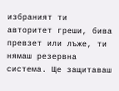избраният ти авторитет греши, бива превзет или лъже, ти нямаш резервна система. Ще защитаваш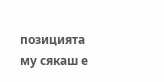позицията му сякаш е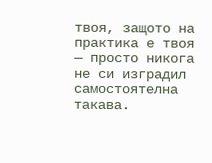твоя, защото на практика е твоя — просто никога не си изградил самостоятелна такава.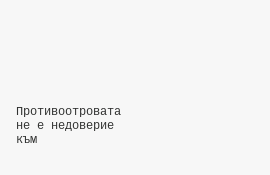Противоотровата не е недоверие към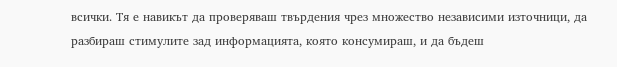всички. Тя е навикът да проверяваш твърдения чрез множество независими източници, да разбираш стимулите зад информацията, която консумираш, и да бъдеш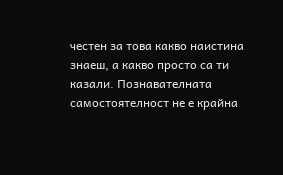честен за това какво наистина знаеш, а какво просто са ти казали. Познавателната самостоятелност не е крайна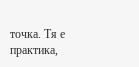точка. Тя е практика,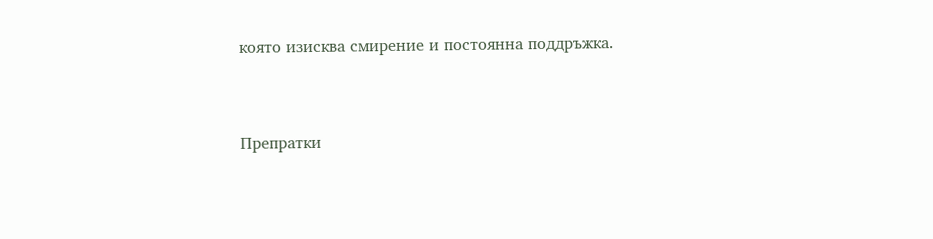която изисква смирение и постоянна поддръжка.


Препратки